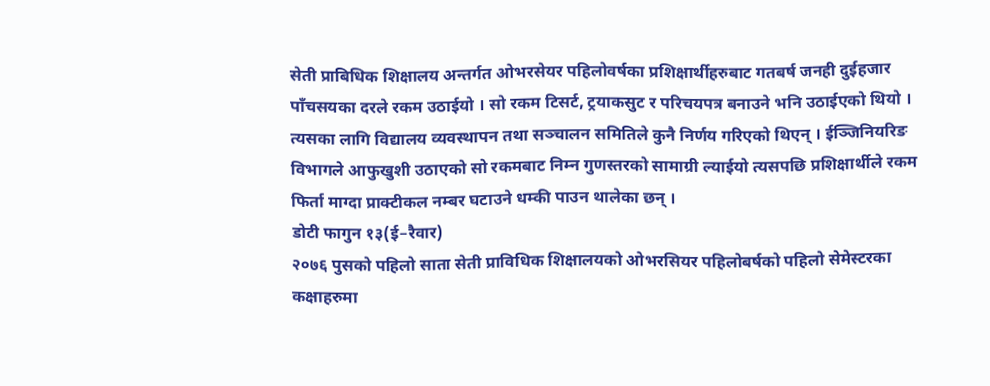सेती प्राबिधिक शिक्षालय अन्तर्गत ओभरसेयर पहिलोवर्षका प्रशिक्षार्थीहरुबाट गतबर्ष जनही दुईहजार पाँचसयका दरले रकम उठाईयो । सो रकम टिसर्ट, ट्रयाकसुट र परिचयपत्र बनाउने भनि उठाईएको थियो । त्यसका लागि विद्यालय व्यवस्थापन तथा सञ्चालन समितिले कुनै निर्णय गरिएको थिएन् । ईञ्जिनियरिङ विभागले आफुखुशी उठाएको सो रकमबाट निम्न गुणस्तरको सामाग्री ल्याईयो त्यसपछि प्रशिक्षार्थीले रकम फिर्ता माग्दा प्राक्टीकल नम्बर घटाउने धम्की पाउन थालेका छन् ।
डोटी फागुन १३(ई–रैवार)
२०७६ पुसको पहिलो साता सेती प्राविधिक शिक्षालयको ओभरसियर पहिलोबर्षको पहिलो सेमेस्टरका कक्षाहरुमा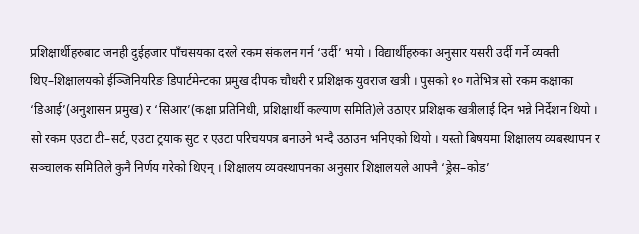प्रशिक्षार्थीहरुबाट जनही दुईहजार पाँचसयका दरले रकम संकलन गर्न ‘उर्दी’ भयो । विद्यार्थीहरुका अनुसार यसरी उर्दी गर्ने व्यक्ती थिए–शिक्षालयको ईञ्जिनियरिङ डिपार्टमेन्टका प्रमुख दीपक चौधरी र प्रशिक्षक युवराज खत्री । पुसको १० गतेभित्र सो रकम कक्षाका ‘डिआई’(अनुशासन प्रमुख) र ‘सिआर’(कक्षा प्रतिनिधी, प्रशिक्षार्थी कल्याण समिति)ले उठाएर प्रशिक्षक खत्रीलाई दिन भन्ने निर्देशन थियो ।
सो रकम एउटा टी–सर्ट, एउटा ट्रयाक सुट र एउटा परिचयपत्र बनाउने भन्दै उठाउन भनिएको थियो । यस्तो बिषयमा शिक्षालय व्यबस्थापन र सञ्चालक समितिले कुनै निर्णय गरेको थिएन् । शिक्षालय व्यवस्थापनका अनुसार शिक्षालयले आफ्नै ‘ड्रेस–कोड’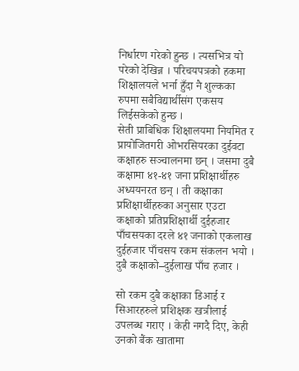निर्धारण गरेको हुन्छ । त्यसभित्र यो परेको देखिन्न । परिचयपत्रको हकमा शिक्षालयले भर्ना हुँदा नै शुल्कका रुपमा सबैविद्यार्थीसंग एकसय लिईसकेको हुन्छ ।
सेती प्राबिधिक शिक्षालयमा नियमित र प्रायोजितगरी ओभरसियरका दुईवटा कक्षाहरु सञ्चालनमा छन् । जसमा दुबै कक्षामा ४१-४१ जना प्रशिक्षार्थीहरु अध्ययनरत छन् । ती कक्षाका प्रशिक्षार्थीहरुका अनुसार एउटा कक्षाको प्रतिप्रशिक्षार्थी दुईहजार पाँचसयका दरले ४१ जनाको एकलाख दुईहजार पाँचसय रकम संकलन भयो । दुबै कक्षाको–दुईलाख पाँच हजार ।

सो रकम दुबै कक्षाका डिआई र सिआरहरुले प्रशिक्षक खत्रीलाई उपलब्ध गराए । केही नगदै दिए, केही उनको बैंक खातामा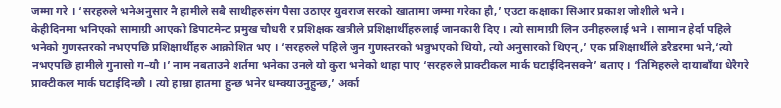जम्मा गरे । ‘सरहरुले भनेअनुसार नै हामीले सबै साथीहरुसंग पैसा उठाएर युवराज सरको खातामा जम्मा गरेका हौ,’ एउटा कक्षाका सिआर प्रकाश जोशीले भने ।
केहीदिनमा भनिएको सामाग्री आएको डिपाटमेन्ट प्रमुख चौधरी र प्रशिक्षक खत्रीले प्रशिक्षार्थीहरुलाई जानकारी दिए । त्यो सामाग्री लिन उनीहरुलाई भने । सामान हेर्दा पहिले भनेको गुणस्तरको नभएपछि प्रशिक्षार्थीहरु आक्रोशित भए । ‘सरहरुले पहिले जुन गुणस्तरको भन्नुभएको थियो, त्यो अनुसारको थिएन्,’ एक प्रशिक्षार्थीले डरैडरमा भने,‘त्यो नभएपछि हामीले गुनासो ग–यौ ।’ नाम नबताउने शर्तमा भनेका उनले यो कुरा भनेको थाहा पाए ‘सरहरुले प्राक्टीकल मार्क घटाईदिनसक्ने’ बताए । ‘तिमिहरुले दायाबाँया धेरैगरे प्राक्टीकल मार्क घटाईदिन्छौ । त्यो हाम्रा हातमा हुन्छ भनेर धम्क्याउनुहुन्छ,’ अर्का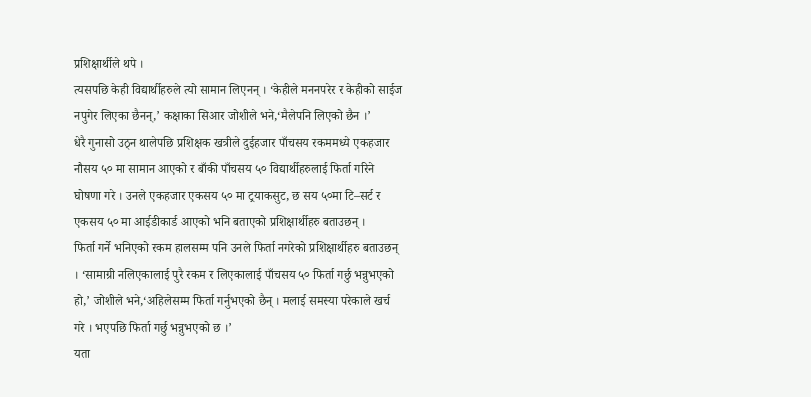प्रशिक्षार्थीले थपे ।
त्यसपछि केही विद्यार्थीहरुले त्यो सामान लिएनन् । ‘केहीले मननपरेर र केहीको साईज नपुगेर लिएका छैनन्,’ कक्षाका सिआर जोशीले भने,‘मैलेपनि लिएको छैन ।’
धेरै गुनासो उठ्न थालेपछि प्रशिक्षक खत्रीले दुईहजार पाँचसय रकममध्ये एकहजार नौसय ५० मा सामान आएको र बाँकी पाँचसय ५० विद्यार्थीहरुलाई फिर्ता गरिने घोषणा गरे । उनले एकहजार एकसय ५० मा ट्रयाकसुट, छ सय ५०मा टि–सर्ट र एकसय ५० मा आईडीकार्ड आएको भनि बताएको प्रशिक्षार्थीहरु बताउछन् ।
फिर्ता गर्ने भनिएको रकम हालसम्म पनि उनले फिर्ता नगरेको प्रशिक्षार्थीहरु बताउछन् । ‘सामाग्री नलिएकालाई पुरै रकम र लिएकालाई पाँचसय ५० फिर्ता गर्छु भन्नुभएको हो,’ जोशीले भने,‘अहिलेसम्म फिर्ता गर्नुभएको छैन् । मलाई समस्या परेकाले खर्च गरे । भएपछि फिर्ता गर्छु भन्नुभएको छ ।’
यता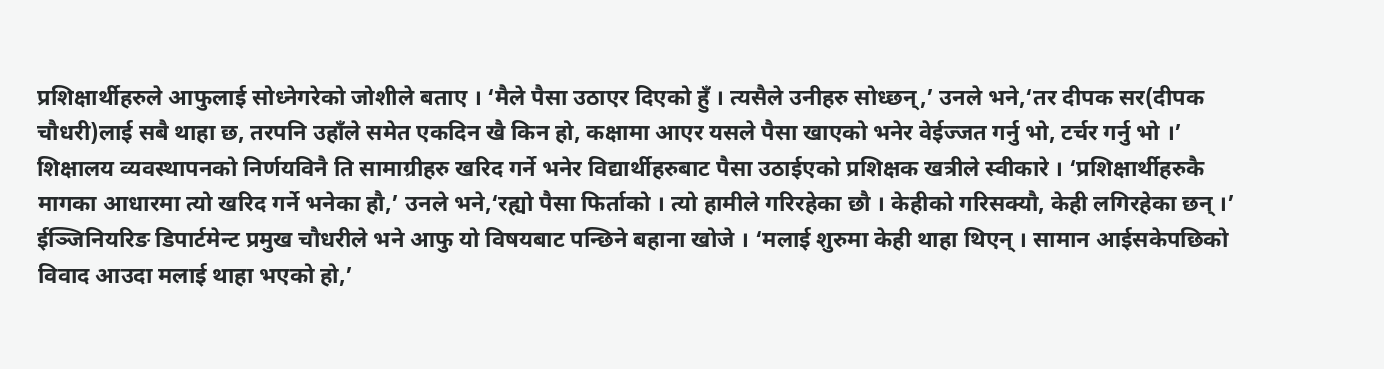प्रशिक्षार्थीहरुले आफुलाई सोध्नेगरेको जोशीले बताए । ‘मैले पैसा उठाएर दिएको हुँ । त्यसैले उनीहरु सोध्छन्,’ उनले भने,‘तर दीपक सर(दीपक चौधरी)लाई सबै थाहा छ, तरपनि उहाँले समेत एकदिन खै किन हो, कक्षामा आएर यसले पैसा खाएको भनेर वेईज्जत गर्नु भो, टर्चर गर्नु भो ।’
शिक्षालय व्यवस्थापनको निर्णयविनै ति सामाग्रीहरु खरिद गर्ने भनेर विद्यार्थीहरुबाट पैसा उठाईएको प्रशिक्षक खत्रीले स्वीकारे । ‘प्रशिक्षार्थीहरुकै मागका आधारमा त्यो खरिद गर्ने भनेका हौ,’ उनले भने,‘रह्यो पैसा फिर्ताको । त्यो हामीले गरिरहेका छौ । केहीको गरिसक्यौ, केही लगिरहेका छन् ।’
ईञ्जिनियरिङ डिपार्टमेन्ट प्रमुख चौधरीले भने आफु यो विषयबाट पन्छिने बहाना खोजे । ‘मलाई शुरुमा केही थाहा थिएन् । सामान आईसकेपछिको विवाद आउदा मलाई थाहा भएको हो,’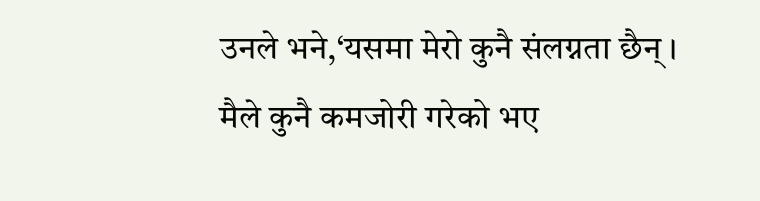उनले भने,‘यसमा मेरो कुनै संलग्नता छैन् । मैले कुनै कमजोरी गरेको भए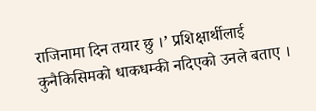राजिनामा दिन तयार छु ।’ प्रशिक्षार्थीलाई कुनैकिसिमको धाकधम्की नदिएको उनले बताए ।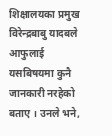शिक्षालयका प्रमुख विरेन्द्रबाबु यादबले आफुलाई यसबिषयमा कुनै जानकारी नरहेको बताए । उनले भने,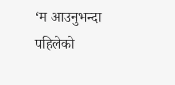‘म आउनुभन्दा पहिलेको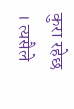कुरा रहेछ । त्यसैले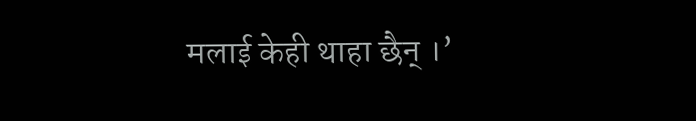मलाई केही थाहा छैन् ।’